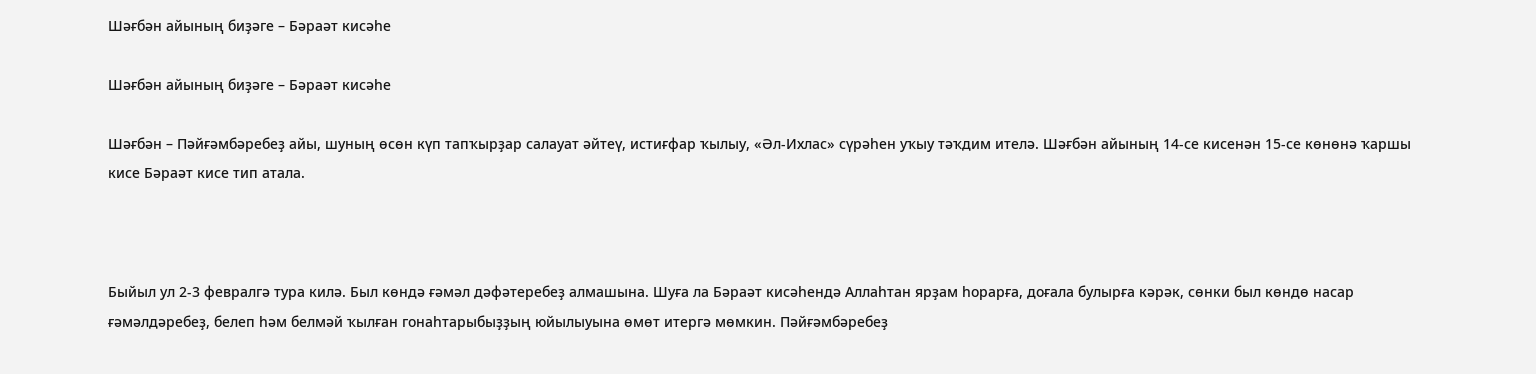Шәғбән айының биҙәге – Бәраәт кисәһе

Шәғбән айының биҙәге – Бәраәт кисәһе

Шәғбән – Пәйғәмбәребеҙ айы, шуның өсөн күп тапҡырҙар салауат әйтеү, истиғфар ҡылыу, «Әл-Ихлас» сүрәһен уҡыу тәҡдим ителә. Шәғбән айының 14-се кисенән 15-се көнөнә ҡаршы кисе Бәраәт кисе тип атала.



Быйыл ул 2-3 февралгә тура килә. Был көндә ғәмәл дәфәтеребеҙ алмашына. Шуға ла Бәраәт кисәһендә Аллаһтан ярҙам һорарға, доғала булырға кәрәк, сөнки был көндө насар ғәмәлдәребеҙ, белеп һәм белмәй ҡылған гонаһтарыбыҙҙың юйылыуына өмөт итергә мөмкин. Пәйғәмбәребеҙ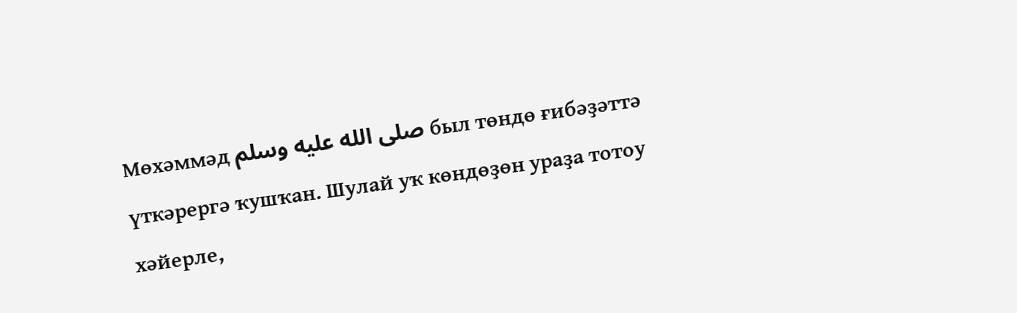Мөхәммәд صلى الله عليه وسلم был төндө ғибәҙәттә үткәрергә ҡушҡан. Шулай уҡ көндөҙөн ураҙа тотоу хәйерле,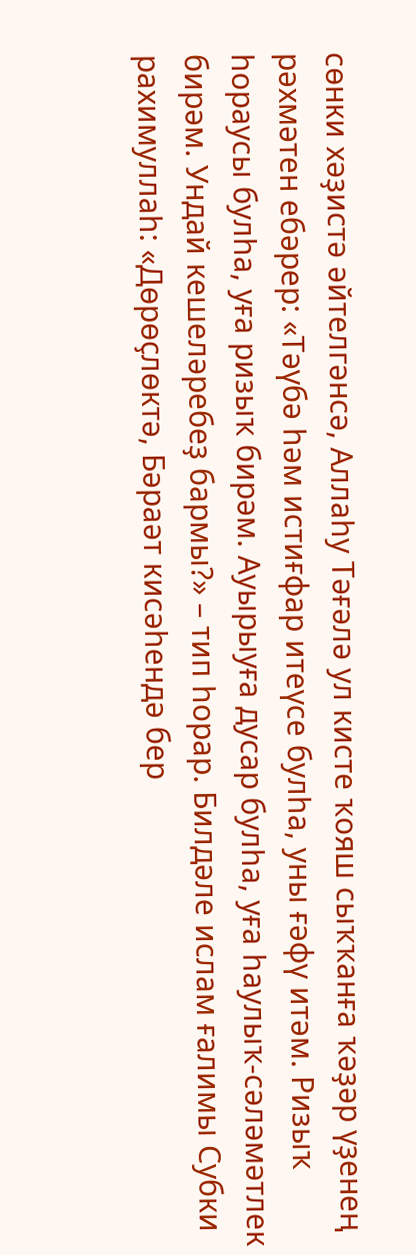сөнки хәҙистә әйтелгәнсә, Аллаһу Тәғәлә ул кисте ҡояш сыҡҡанға ҡәҙәр үҙенең рәхмәтен ебәрер: «Тәүбә һәм истиғфар итеүсе булһа, уны ғәфү итәм. Ризыҡ һораусы булһа, уға ризыҡ бирәм. Ауырыуға дусар булһа, уға һаулыҡ-сәләмәтлек бирәм. Ундай кешеләребеҙ бармы?» – тип һорар. Билдәле ислам ғалимы Субки рахимуллаһ: «Дөрөҫлөктә, Бәраәт кисәһендә бер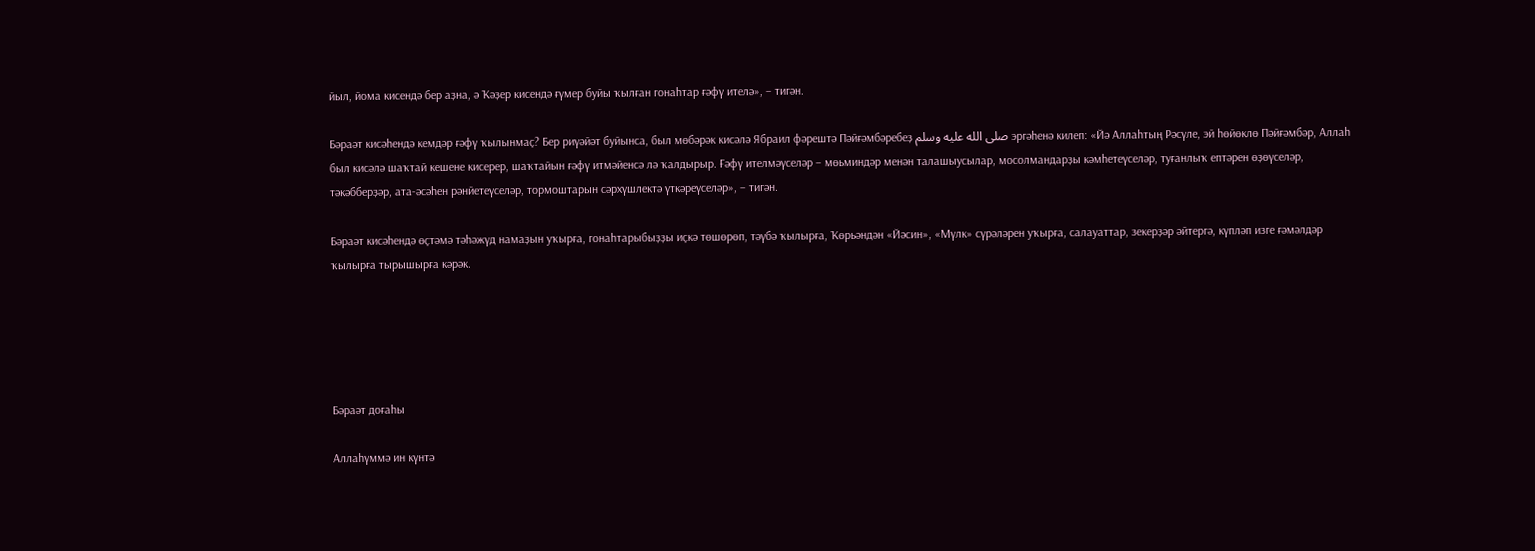йыл, йома кисендә бер аҙна, ә Ҡәҙер кисендә ғүмер буйы ҡылған гонаһтар ғәфү ителә», – тигән.

Бәраәт кисәһендә кемдәр ғәфү ҡылынмаҫ? Бер риүәйәт буйынса, был мөбәрәк кисәлә Ябраил фәрештә Пәйғәмбәребеҙ صلى الله عليه وسلم эргәһенә килеп: «Йә Аллаһтың Рәсүле, эй һөйөклө Пәйғәмбәр, Аллаһ был кисәлә шаҡтай кешене кисерер, шаҡтайын ғәфү итмәйенсә лә ҡалдырыр. Ғәфү ителмәүселәр – мөьминдәр менән талашыусылар, мосолмандарҙы кәмһетеүселәр, туғанлыҡ ептәрен өҙөүселәр, тәкәбберҙәр, ата-әсәһен рәнйетеүселәр, тормоштарын сәрхүшлектә үткәреүселәр», – тигән.

Бәраәт кисәһендә өҫтәмә тәһәжүд намаҙын уҡырға, гонаһтарыбыҙҙы иҫкә төшөрөп, тәүбә ҡылырға, Ҡөрьәндән «Йәсин», «Мүлк» сүрәләрен уҡырға, салауаттар, зекерҙәр әйтергә, күпләп изге ғәмәлдәр ҡылырға тырышырға кәрәк.





Бәраәт доғаһы

Аллаһүммә ин күнтә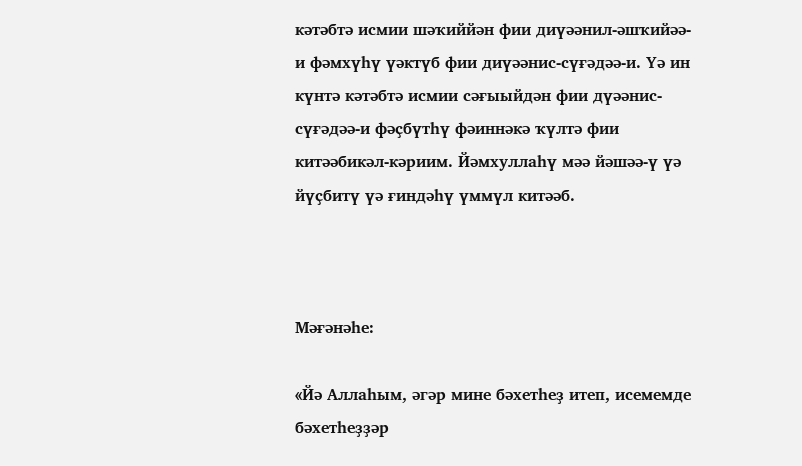кәтәбтә исмии шәҡиййән фии диүәәнил-әшҡийәә-и фәмхүһү үәктүб фии диүәәнис-сүғәдәә-и. Үә ин күнтә кәтәбтә исмии сәғыыйдән фии дүәәнис-сүғәдәә-и фәҫбүтһү фәиннәкә ҡүлтә фии китәәбикәл-кәриим. Йәмхуллаһү мәә йәшәә-ү үә йүҫбитү үә ғиндәһү үммүл китәәб.



Мәғәнәһе:

«Йә Аллаһым, әгәр мине бәхетһеҙ итеп, исемемде бәхетһеҙҙәр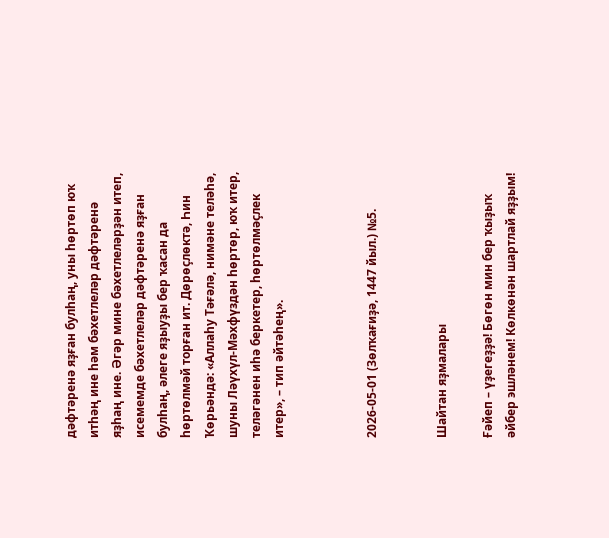дәфтәренә яҙған булһаң, уны һөртөп юҡ итһәң ине һәм бәхетлеләр дәфтәренә яҙһаң ине. Әгәр мине бәхетлеләрҙән итеп, исемемде бәхетлеләр дәфтәренә яҙған булһаң, әлеге яҙыуҙы бер ҡасан да һөртөлмәй торған ит. Дөрөҫлөктә, Һин Ҡөрьәндә: «Аллаһу Тәғәлә, нимәне теләһә, шуны Ләүхүл-Мәхфүздән һөртөр, юҡ итер, теләгәнен иһә беркетер, һөртөлмәҫлек итер», – тип әйтәһең».



2026-05-01 (Зөлҡағиҙә, 1447 йыл.) №5.


Шайтан яҙмалары

Ғәйеп – үҙегеҙҙә! Бөгөн мин бер ҡыҙыҡ әйбер эшләнем! Көлкөнән шартлай яҙҙым!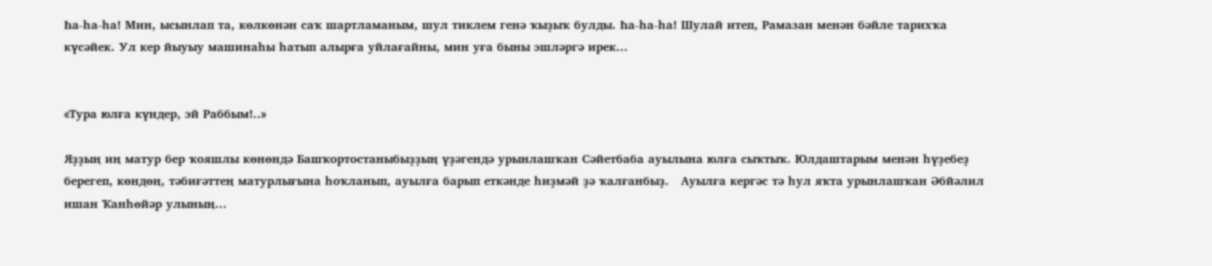Һа-һа-һа! Мин, ысынлап та, көлкөнән саҡ шартламаным, шул тиклем генә ҡыҙыҡ булды. Һа-һа-һа! Шулай итеп, Рамазан менән бәйле тарихҡа күсәйек. Ул кер йыуыу машинаһы һатып алырға уйлағайны, мин уға быны эшләргә ирек...


«Тура юлға күндер, эй Раббым!..»

Яҙҙың иң матур бер ҡояшлы көнөндә Башҡортостаныбыҙҙың үҙәгендә урынлашҡан Сәйетбаба ауылына юлға сыҡтыҡ. Юлдаштарым менән һүҙебеҙ берегеп, көндөң, тәбиғәттең матурлығына һоҡланып, ауылға барып еткәнде һиҙмәй ҙә ҡалғанбыҙ.   Ауылға кергәс тә һул яҡта урынлашҡан Әбйәлил ишан Ҡанһөйәр улының...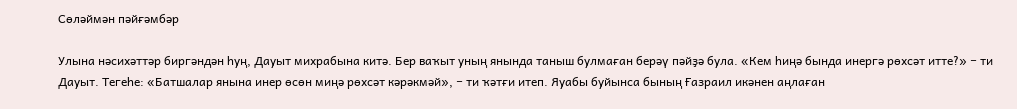Сөләймән пәйғәмбәр

Улына нәсихәттәр биргәндән һуң, Дауыт михрабына китә. Бер ваҡыт уның янында таныш булмаған берәү пәйҙә була. «Кем һиңә бында инергә рөхсәт итте?» − ти Дауыт. Тегеһе: «Батшалар янына инер өсөн миңә рөхсәт кәрәкмәй», − ти ҡәтғи итеп. Яуабы буйынса бының Ғазраил икәнен аңлаған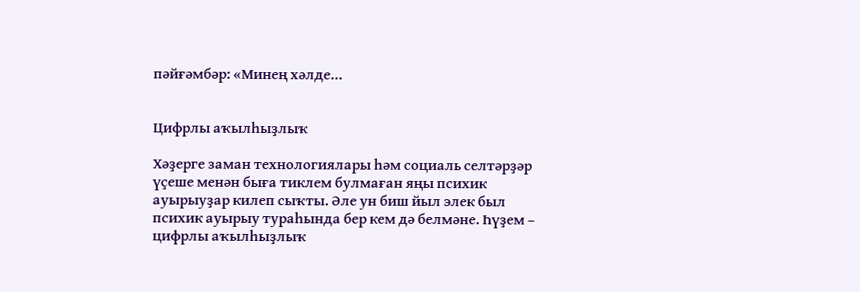пәйғәмбәр: «Минең хәлде...


Цифрлы аҡылһыҙлыҡ

Хәҙерге заман технологиялары һәм социаль селтәрҙәр үҫеше менән быға тиклем булмаған яңы психик ауырыуҙар килеп сыҡты. Әле ун биш йыл элек был психик ауырыу тураһында бер кем дә белмәне. Һүҙем – цифрлы аҡылһыҙлыҡ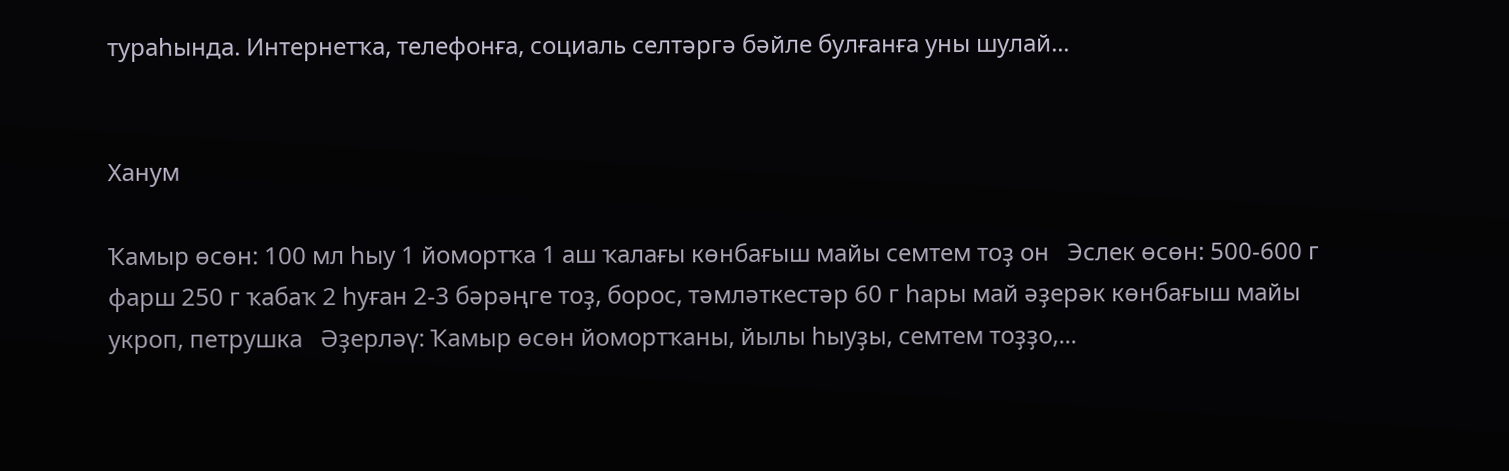тураһында. Интернетҡа, телефонға, социаль селтәргә бәйле булғанға уны шулай...


Ханум

Ҡамыр өсөн: 100 мл һыу 1 йомортҡа 1 аш ҡалағы көнбағыш майы семтем тоҙ он   Эслек өсөн: 500-600 г фарш 250 г ҡабаҡ 2 һуған 2-3 бәрәңге тоҙ, борос, тәмләткестәр 60 г һары май әҙерәк көнбағыш майы укроп, петрушка   Әҙерләү: Ҡамыр өсөн йомортҡаны, йылы һыуҙы, семтем тоҙҙо,...